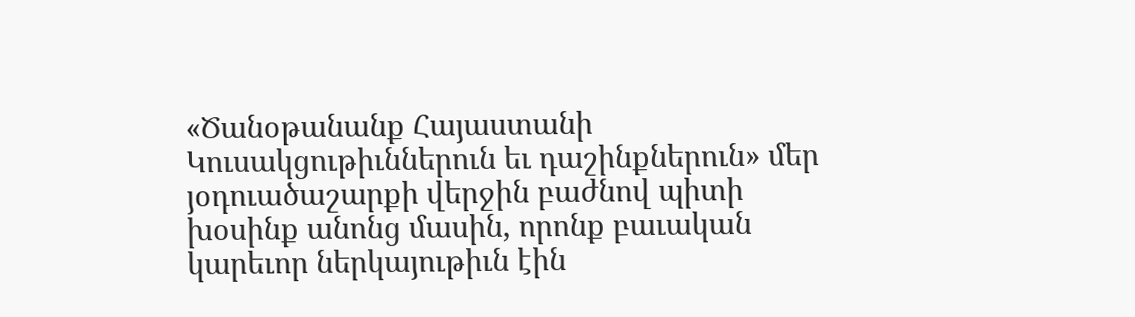«Ծանօթանանք Հայաստանի Կուսակցութիւններուն եւ դաշինքներուն» մեր յօդուածաշարքի վերջին բաժնով պիտի խօսինք անոնց մասին, որոնք բաւական կարեւոր ներկայութիւն էին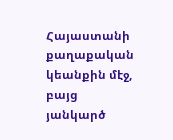Հայաստանի քաղաքական կեանքին մէջ, բայց յանկարծ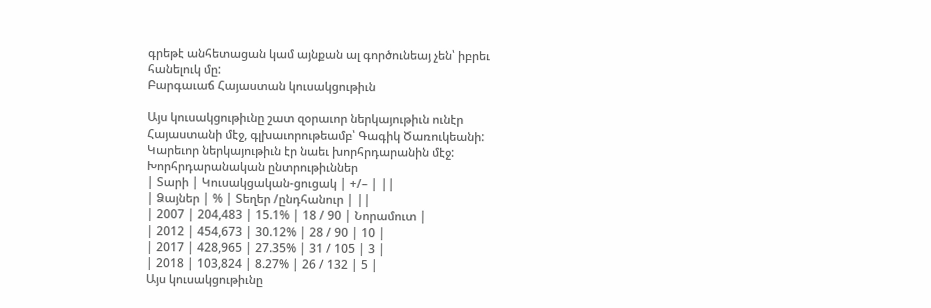գրեթէ անհետացան կամ այնքան ալ գործունեայ չեն՝ իբրեւ հանելուկ մը:
Բարգաւաճ Հայաստան կուսակցութիւն

Այս կուսակցութիւնը շատ զօրաւոր ներկայութիւն ունէր Հայաստանի մէջ, գլխաւորութեամբ՝ Գագիկ Ծառուկեանի: Կարեւոր ներկայութիւն էր նաեւ խորհրդարանին մէջ:
Խորհրդարանական ընտրութիւններ
| Տարի | Կուսակցական-ցուցակ | +/– | ||
| Ձայներ | % | Տեղեր /ընդհանուր | ||
| 2007 | 204,483 | 15.1% | 18 / 90 | Նորամուտ |
| 2012 | 454,673 | 30.12% | 28 / 90 | 10 |
| 2017 | 428,965 | 27.35% | 31 / 105 | 3 |
| 2018 | 103,824 | 8.27% | 26 / 132 | 5 |
Այս կուսակցութիւնը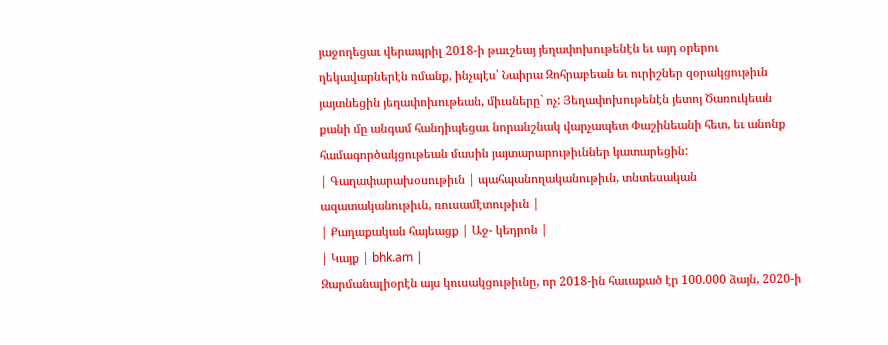յաջողեցաւ վերապրիլ 2018-ի թաւշեայ յեղափոխութենէն եւ այդ օրերու ղեկավարներէն ոմանք, ինչպէս՝ Նաիրա Զոհրաբեան եւ ուրիշներ զօրակցութիւն յայտնեցին յեղափոխութեան, միւսները` ոչ: Յեղափոխութենէն յետոյ Ծառուկեան քանի մը անգամ հանդիպեցաւ նորանշնակ վարչապետ Փաշինեանի հետ, եւ անոնք համագործակցութեան մասին յայտարարութիւններ կատարեցին:
| Գաղափարախօսութիւն | պահպանողականութիւն, տնտեսական ազատականութիւն, ռուսամէտութիւն |
| Քաղաքական հայեացք | Աջ- կեդրոն |
| Կայք | bhk.am |
Զարմանալիօրէն այս կուսակցութիւնը, որ 2018-ին հաւաքած էր 100.000 ձայն, 2020-ի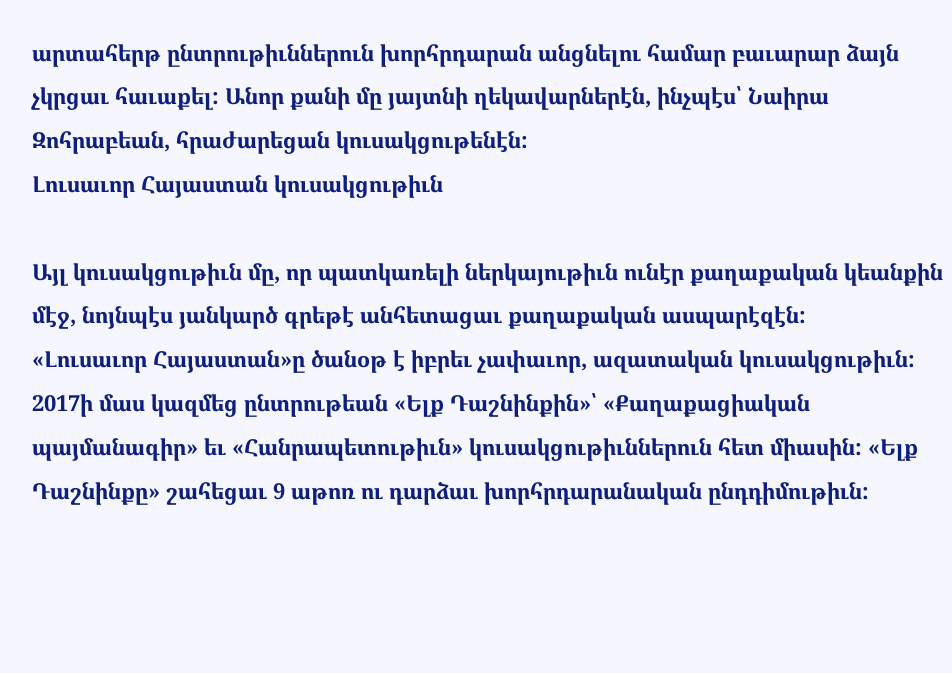արտահերթ ընտրութիւններուն խորհրդարան անցնելու համար բաւարար ձայն չկրցաւ հաւաքել: Անոր քանի մը յայտնի ղեկավարներէն, ինչպէս՝ Նաիրա Զոհրաբեան, հրաժարեցան կուսակցութենէն:
Լուսաւոր Հայաստան կուսակցութիւն

Այլ կուսակցութիւն մը, որ պատկառելի ներկայութիւն ունէր քաղաքական կեանքին մէջ, նոյնպէս յանկարծ գրեթէ անհետացաւ քաղաքական ասպարէզէն:
«Լուսաւոր Հայաստան»ը ծանօթ է իբրեւ չափաւոր, ազատական կուսակցութիւն: 2017ի մաս կազմեց ընտրութեան «Ելք Դաշնինքին»՝ «Քաղաքացիական պայմանագիր» եւ «Հանրապետութիւն» կուսակցութիւններուն հետ միասին: «Ելք Դաշնինքը» շահեցաւ 9 աթոռ ու դարձաւ խորհրդարանական ընդդիմութիւն: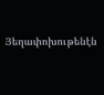Յեղափոխութենէն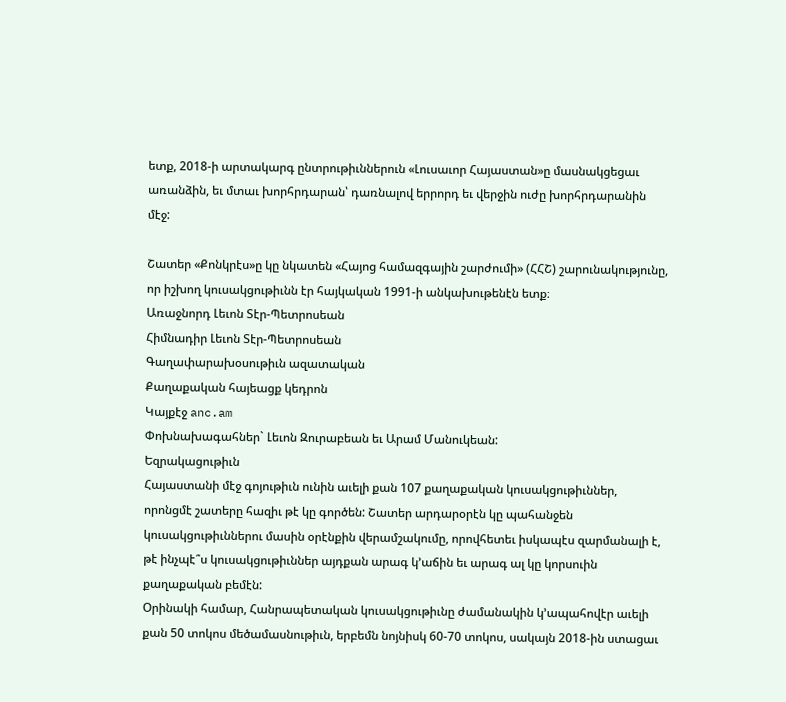ետք, 2018-ի արտակարգ ընտրութիւններուն «Լուսաւոր Հայաստան»ը մասնակցեցաւ առանձին, եւ մտաւ խորհրդարան՝ դառնալով երրորդ եւ վերջին ուժը խորհրդարանին մէջ:

Շատեր «Քոնկրէս»ը կը նկատեն «Հայոց համազգային շարժումի» (ՀՀՇ) շարունակությունը, որ իշխող կուսակցութիւնն էր հայկական 1991-ի անկախութենէն ետք։
Առաջնորդ Լեւոն Տէր-Պետրոսեան
Հիմնադիր Լեւոն Տէր-Պետրոսեան
Գաղափարախօսութիւն ազատական
Քաղաքական հայեացք կեդրոն
Կայքէջ anc.am
Փոխնախագահներ` Լեւոն Զուրաբեան եւ Արամ Մանուկեան:
Եզրակացութիւն
Հայաստանի մէջ գոյութիւն ունին աւելի քան 107 քաղաքական կուսակցութիւններ, որոնցմէ շատերը հազիւ թէ կը գործեն: Շատեր արդարօրէն կը պահանջեն կուսակցութիւններու մասին օրէնքին վերամշակումը, որովհետեւ իսկապէս զարմանալի է, թէ ինչպէ՞ս կուսակցութիւններ այդքան արագ կ’աճին եւ արագ ալ կը կորսուին քաղաքական բեմէն:
Օրինակի համար, Հանրապետական կուսակցութիւնը ժամանակին կ’ապահովէր աւելի քան 50 տոկոս մեծամասնութիւն, երբեմն նոյնիսկ 60-70 տոկոս, սակայն 2018-ին ստացաւ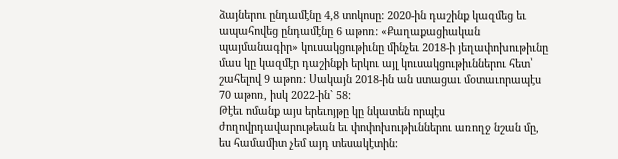ձայներու ընդամէնը 4,8 տոկոսը: 2020-ին դաշինք կազմեց եւ ապահովեց ընդամէնը 6 աթոռ: «Քաղաքացիական պայմանագիր» կուսակցութիւնը մինչեւ 2018-ի յեղափոխութիւնը մաս կը կազմէր դաշինքի երկու այլ կուսակցութիւններու հետ՝ շահելով 9 աթոռ: Սակայն 2018-ին ան ստացաւ մօտաւորապէս 70 աթոռ, իսկ 2022-ին` 58:
Թէեւ ոմանք այս երեւոյթը կը նկատեն որպէս ժողովրդավարութեան եւ փոփոխութիւններու առողջ նշան մը, ես համամիտ չեմ այդ տեսակէտին: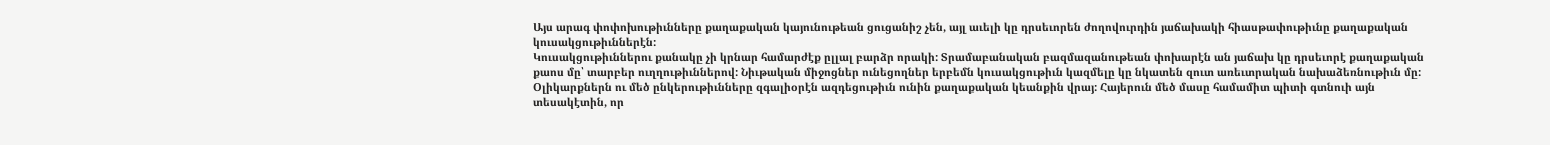Այս արագ փոփոխութիւնները քաղաքական կայունութեան ցուցանիշ չեն, այլ աւելի կը դրսեւորեն ժողովուրդին յաճախակի հիասթափութիւնը քաղաքական կուսակցութիւններէն:
Կուսակցութիւններու քանակը չի կրնար համարժէք ըլլալ բարձր որակի: Տրամաբանական բազմազանութեան փոխարէն ան յաճախ կը դրսեւորէ քաղաքական քաոս մը՝ տարբեր ուղղութիւններով: Նիւթական միջոցներ ունեցողներ երբեմն կուսակցութիւն կազմելը կը նկատեն զուտ առեւտրական նախաձեռնութիւն մը:
Օլիկարքներն ու մեծ ընկերութիւնները զգալիօրէն ազդեցութիւն ունին քաղաքական կեանքին վրայ: Հայերուն մեծ մասը համամիտ պիտի գտնուի այն տեսակէտին, որ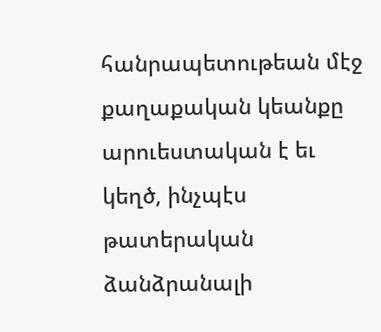հանրապետութեան մէջ քաղաքական կեանքը արուեստական է եւ կեղծ, ինչպէս թատերական ձանձրանալի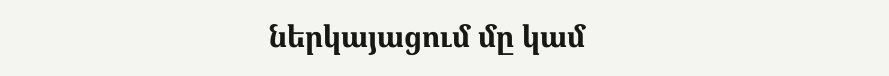ներկայացում մը կամ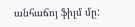անհաճոյ ֆիլմ մը: